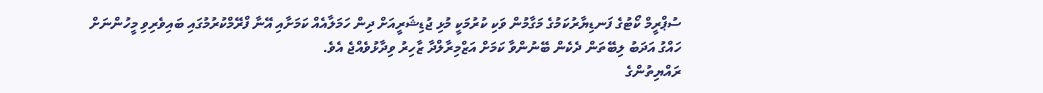ސުޕްރީމް ކޯޓުގެ ފަނޑިޔާރުކަމުގެ މަގާމުން ވަކި ކުރުމަކީ މުޅި ޖުޑިޝަރީއަށް ދިން ހަމަލާއެއް ކަމަށާއި އޭނާ ފްރޭމްކުރުމުގައި ބައިވެރިވި މީހުންނަށް ހައްގު އަދަބު ލިބޭތަން ދެކެން ބޭނުންވާ ކަމަށް އަޒްމިރާލްދާ ޒާހިރު ވިދާޅުވެއްޖެ އެވެ.
ރައްޔިތުންގެ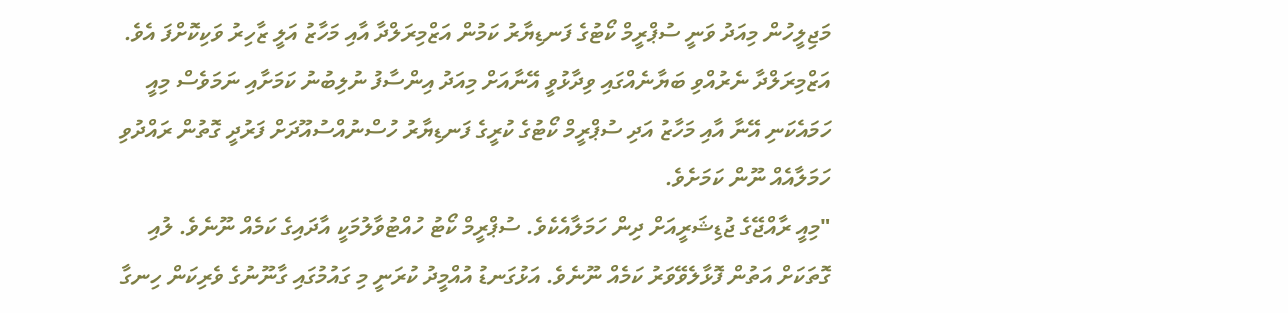މަޖިލީހުން މިއަދު ވަނީ ސުޕްރީމް ކޯޓުގެ ފަނޑިޔާރު ކަމުން އަޒްމިރަލްދާ އާއި މަހާޒު އަލީ ޒާހިރު ވަކިކޮށްފަ އެވެ.
އަޒްމިރަލްދާ ނެރުއްވި ބަޔާނެއްގައި ވިދާޅުވީ އޭނާއަށް މިއަދު އިންސާފު ނުލިބުނު ކަމަށާއި ނަމަވެސް މިއީ ހަމައެކަނި އޭނާ އާއި މަހާޒު އަދި ސުޕްރީމް ކޯޓުގެ ކުރީގެ ފަނޑިޔާރު ހުސްނުއްސުއޫދަށް ފަރުދީ ގޮތުން ރައްދުވި ހަމަލާއެއް ނޫން ކަމަށެވެ.
"މިއީ ރާއްޖޭގެ ޖުޑިޝަރީއަށް ދިން ހަމަލާއެކެވެ. ސުޕްރީމް ކޯޓު ހުއްޓުވާލުމަކީ އާދައިގެ ކަމެއް ނޫނެވެ. ލުއި ގޮތަކަށް އަތުން ފޮޅާލެވޭވަރު ކަމެއް ނޫނެވެ. އަޅުގަނޑު އުއްމީދު ކުރަނީ މި ގައުމުގައި ގާނޫނުގެ ވެރިކަން ހިނގާ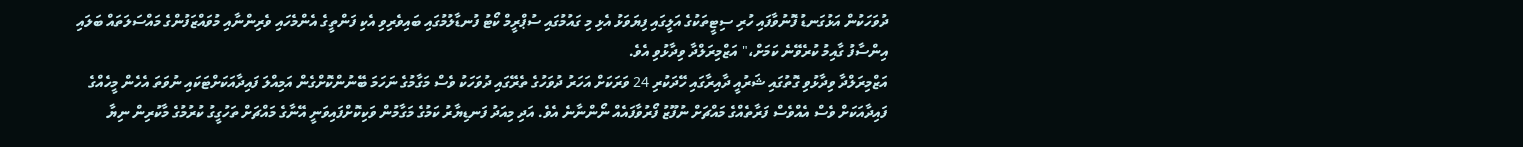ދުވަހަކުން އަޅުގަނޑު ފޮނުވާފައި ހުރި ސިޓީތަކުގެ އަލީގައި ފިޔަވަޅު އެޅި މި ގައުމުގައި ސުޕްރީމް ކޯޓު ފުނޑާލުމުގައި ބައިވެރިވި އެކި ފަންތީގެ އެންމެހައި ވެރިންނާއި މުވައްޒަފުންގެ މައްސަލަތައް ބަލައި އިންސާފު ގާއިމު ކުރެވޭނެ ކަމަށް،" އަޒްމިރަލްދާ ވިދާޅުވި އެވެ.
އަޒްމިރަލްދާ ވިދާޅުވި ގޮތުގައި ޝަރުއީ ދާއިރާގައި ހޭދަކުރި 24 ވަރަކަށް އަހަރު ދުވަހުގެ ތެރޭގައި ދުވަހަކު ވެސް މަގާމުގެ ނަހަމަ ބޭނުންކޮށްގެން އަމިއްލަ ފައިދާއަކަށްޓަކައި ނުވަތަ އެހެން މީހެއްގެ ފައިދާއަކަށް ވެސް އެއްވެސް ފަރާތެއްގެ މައްޗަށް ނުފޫޒު ފޯރުވާފައެއް ނޯންނާނެ އެވެ. އަދި މިއަދު ފަނޑިޔާރު ކަމުގެ މަގާމުން ވަކިކޮށްފައިވަނީ އޭނާގެ މައްޗަށް ތަހުގީގު ކުރުމުގެ މާކުރިން ނިޔާ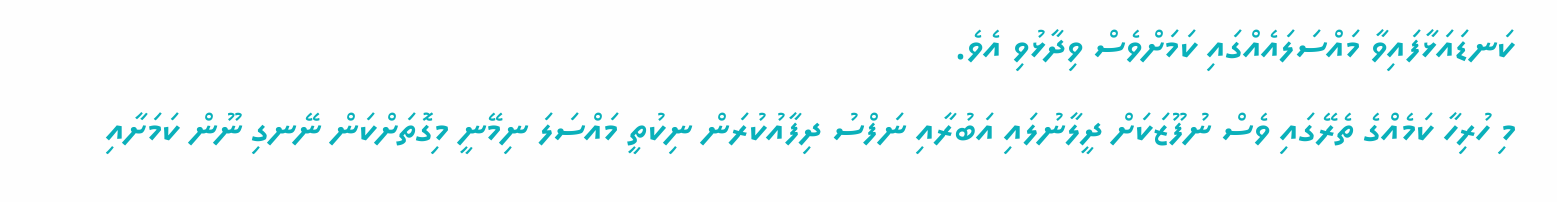ކަނޑައަޅާފައިވާ މައްސަލައެއްގައި ކަމަށްވެސް ވިދާޅުވި އެވެ.
މި ހުރިހާ ކަމެއްގެ ތެރޭގައި ވެސް ނުފޫޒަކަށް ދީލާނުލައި އަބުރާއި ނަފްސު ދިފާއުކުރަން ނިކުތީ މައްސަލަ ނިމޭނީ މިގޮތަށްކަން ނޭނގި ނޫން ކަމަށާއި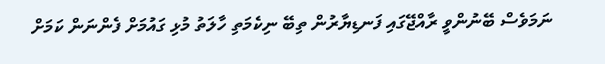ނަމަވެސް ބޭނުންވީ ރާއްޖޭގައި ފަނޑިޔާރުން ތިބޭ ނިކެމަތި ހާލަތު މުޅި ގައުމަށް ފެންނަން ކަމަށް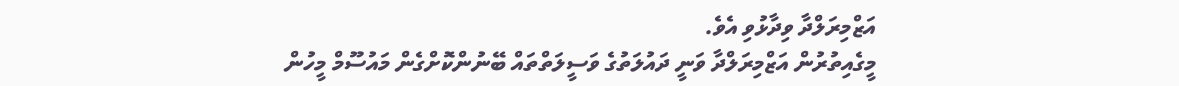އަޒްމިރަލްދާ ވިދާޅުވި އެވެ.
މީގެއިތުރުން އަޒްމިރަލްދާ ވަނީ ދައުލަތުގެ ވަސީލަތްތައް ބޭނުންކޮށްގެން މައުސޫމް މީހުން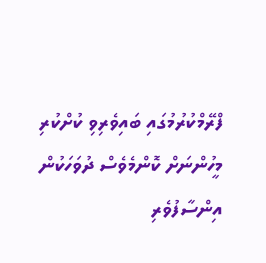ފްރޭމްކުރުމުގައި ބައިވެރިވި ކުށްކުރި މީހުންނަށް ކޮންމެވެސް ދުވަހަކުން އިންސާފުވެރި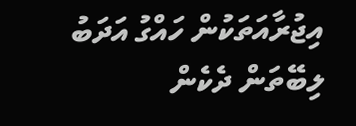އިޖުރާއަތަކުން ހައްގު އަދަބު ލިބޭތަން ދެކެން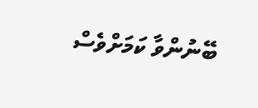ބޭނުންވާ ކަމަށްވެސް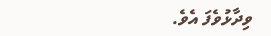ވިދާޅުވެފަ އެވެ.